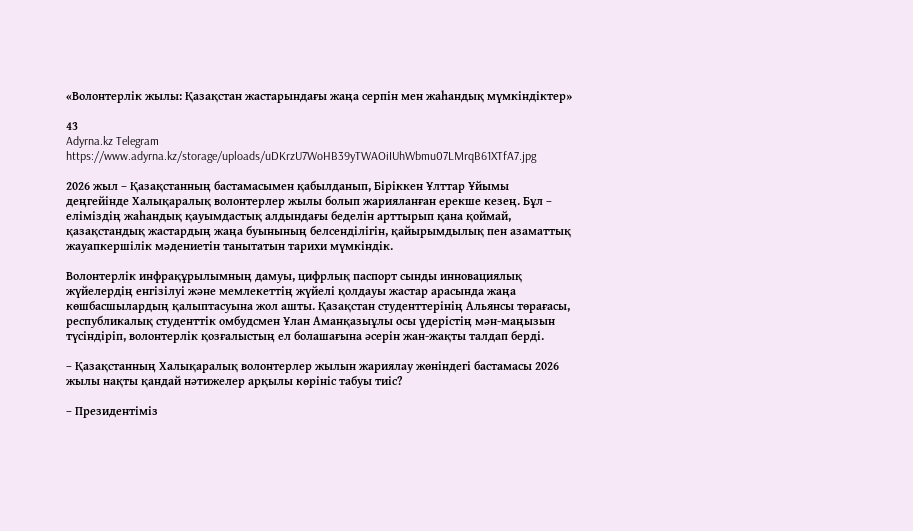«Волонтерлік жылы: Қазақстан жастарындағы жаңа серпін мен жаһандық мүмкіндіктер»

43
Adyrna.kz Telegram
https://www.adyrna.kz/storage/uploads/uDKrzU7WoHB39yTWAOiIUhWbmu07LMrqB61XTfA7.jpg

2026 жыл – Қазақстанның бастамасымен қабылданып, Біріккен Ұлттар Ұйымы деңгейінде Халықаралық волонтерлер жылы болып жарияланған ерекше кезең. Бұл – еліміздің жаһандық қауымдастық алдындағы беделін арттырып қана қоймай, қазақстандық жастардың жаңа буынының белсенділігін, қайырымдылық пен азаматтық жауапкершілік мәдениетін танытатын тарихи мүмкіндік.

Волонтерлік инфрақұрылымның дамуы, цифрлық паспорт сынды инновациялық жүйелердің енгізілуі және мемлекеттің жүйелі қолдауы жастар арасында жаңа көшбасшылардың қалыптасуына жол ашты. Қазақстан студенттерінің Альянсы төрағасы, республикалық студенттік омбудсмен Ұлан Аманқазыұлы осы үдерістің мән-маңызын түсіндіріп, волонтерлік қозғалыстың ел болашағына әсерін жан-жақты талдап берді.

– Қазақстанның Халықаралық волонтерлер жылын жариялау жөніндегі бастамасы 2026 жылы нақты қандай нәтижелер арқылы көрініс табуы тиіс?

– Президентіміз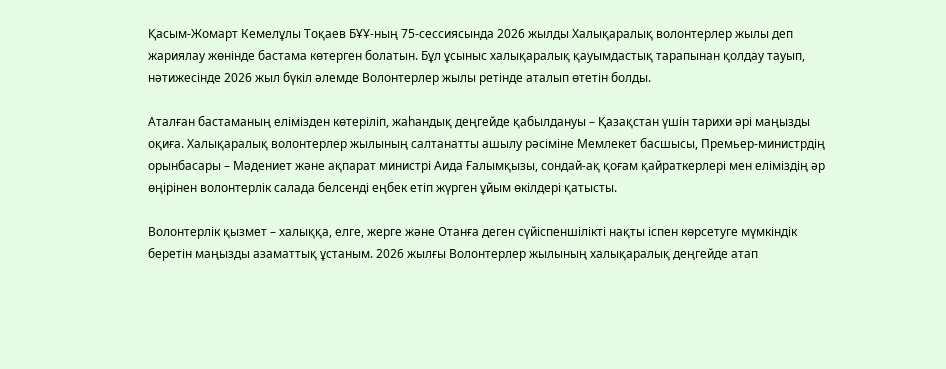Қасым-Жомарт Кемелұлы Тоқаев БҰҰ-ның 75-сессиясында 2026 жылды Халықаралық волонтерлер жылы деп жариялау жөнінде бастама көтерген болатын. Бұл ұсыныс халықаралық қауымдастық тарапынан қолдау тауып, нәтижесінде 2026 жыл бүкіл әлемде Волонтерлер жылы ретінде аталып өтетін болды.

Аталған бастаманың елімізден көтеріліп, жаһандық деңгейде қабылдануы – Қазақстан үшін тарихи әрі маңызды оқиға. Халықаралық волонтерлер жылының салтанатты ашылу рәсіміне Мемлекет басшысы, Премьер-министрдің орынбасары – Мәдениет және ақпарат министрі Аида Ғалымқызы, сондай-ақ қоғам қайраткерлері мен еліміздің әр өңірінен волонтерлік салада белсенді еңбек етіп жүрген ұйым өкілдері қатысты.

Волонтерлік қызмет – халыққа, елге, жерге және Отанға деген сүйіспеншілікті нақты іспен көрсетуге мүмкіндік беретін маңызды азаматтық ұстаным. 2026 жылғы Волонтерлер жылының халықаралық деңгейде атап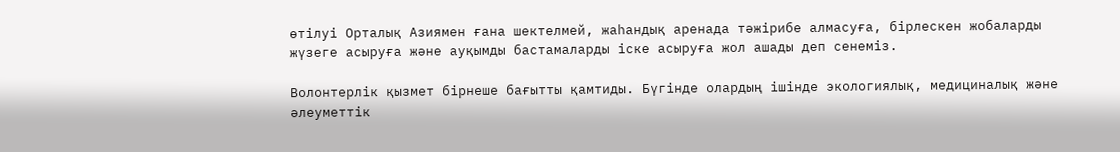өтілуі Орталық Азиямен ғана шектелмей, жаһандық аренада тәжірибе алмасуға, бірлескен жобаларды жүзеге асыруға және ауқымды бастамаларды іске асыруға жол ашады деп сенеміз.

Волонтерлік қызмет бірнеше бағытты қамтиды. Бүгінде олардың ішінде экологиялық, медициналық және әлеуметтік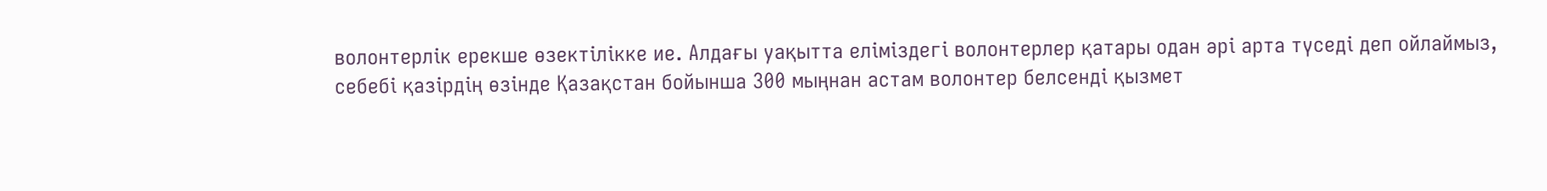волонтерлік ерекше өзектілікке ие. Алдағы уақытта еліміздегі волонтерлер қатары одан әрі арта түседі деп ойлаймыз, себебі қазірдің өзінде Қазақстан бойынша 300 мыңнан астам волонтер белсенді қызмет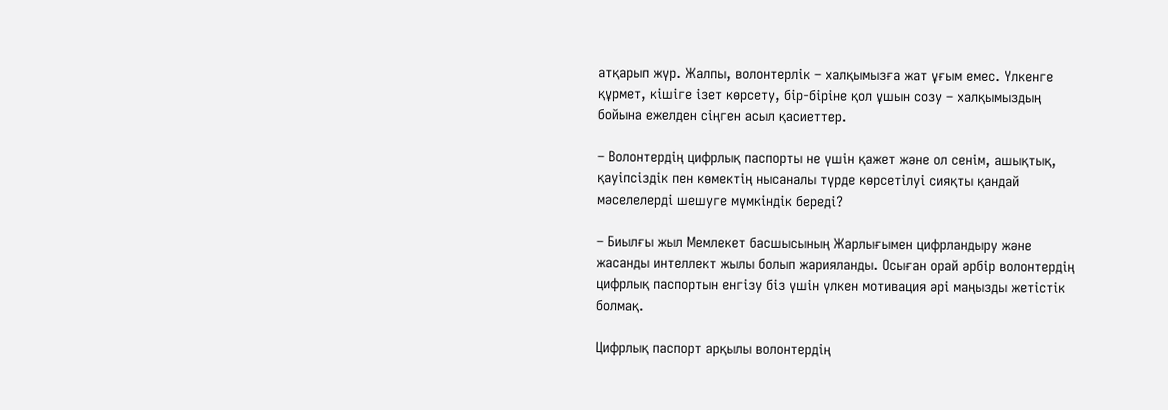атқарып жүр. Жалпы, волонтерлік – халқымызға жат ұғым емес. Үлкенге құрмет, кішіге ізет көрсету, бір-біріне қол ұшын созу – халқымыздың бойына ежелден сіңген асыл қасиеттер.

– Волонтердің цифрлық паспорты не үшін қажет және ол сенім, ашықтық, қауіпсіздік пен көмектің нысаналы түрде көрсетілуі сияқты қандай мәселелерді шешуге мүмкіндік береді?

– Биылғы жыл Мемлекет басшысының Жарлығымен цифрландыру және жасанды интеллект жылы болып жарияланды. Осыған орай әрбір волонтердің цифрлық паспортын енгізу біз үшін үлкен мотивация әрі маңызды жетістік болмақ.

Цифрлық паспорт арқылы волонтердің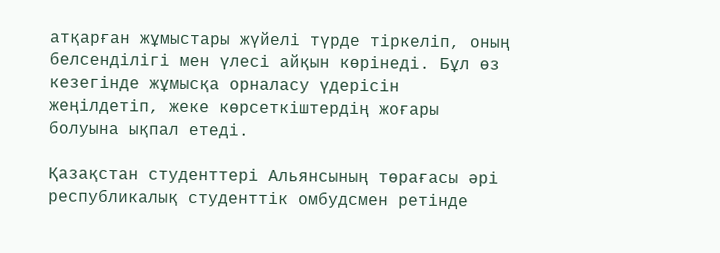атқарған жұмыстары жүйелі түрде тіркеліп, оның белсенділігі мен үлесі айқын көрінеді. Бұл өз кезегінде жұмысқа орналасу үдерісін жеңілдетіп, жеке көрсеткіштердің жоғары болуына ықпал етеді.

Қазақстан студенттері Альянсының төрағасы әрі республикалық студенттік омбудсмен ретінде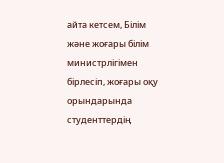айта кетсем, Білім және жоғары білім министрлігімен бірлесіп, жоғары оқу орындарында студенттердің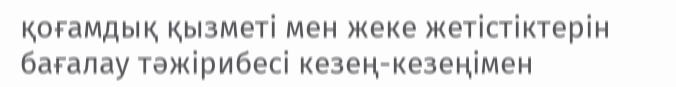қоғамдық қызметі мен жеке жетістіктерін бағалау тәжірибесі кезең-кезеңімен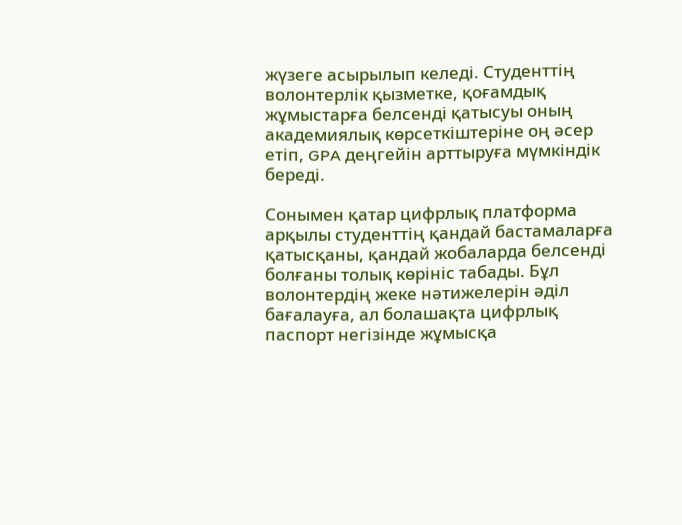жүзеге асырылып келеді. Студенттің волонтерлік қызметке, қоғамдық жұмыстарға белсенді қатысуы оның академиялық көрсеткіштеріне оң әсер етіп, GPA деңгейін арттыруға мүмкіндік береді.

Сонымен қатар цифрлық платформа арқылы студенттің қандай бастамаларға қатысқаны, қандай жобаларда белсенді болғаны толық көрініс табады. Бұл волонтердің жеке нәтижелерін әділ бағалауға, ал болашақта цифрлық паспорт негізінде жұмысқа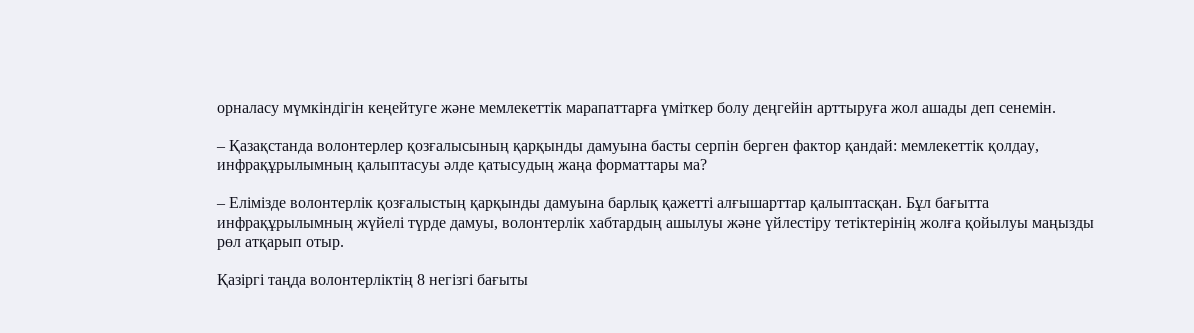орналасу мүмкіндігін кеңейтуге және мемлекеттік марапаттарға үміткер болу деңгейін арттыруға жол ашады деп сенемін.

– Қазақстанда волонтерлер қозғалысының қарқынды дамуына басты серпін берген фактор қандай: мемлекеттік қолдау, инфрақұрылымның қалыптасуы әлде қатысудың жаңа форматтары ма?

– Елімізде волонтерлік қозғалыстың қарқынды дамуына барлық қажетті алғышарттар қалыптасқан. Бұл бағытта инфрақұрылымның жүйелі түрде дамуы, волонтерлік хабтардың ашылуы және үйлестіру тетіктерінің жолға қойылуы маңызды рөл атқарып отыр.

Қазіргі таңда волонтерліктің 8 негізгі бағыты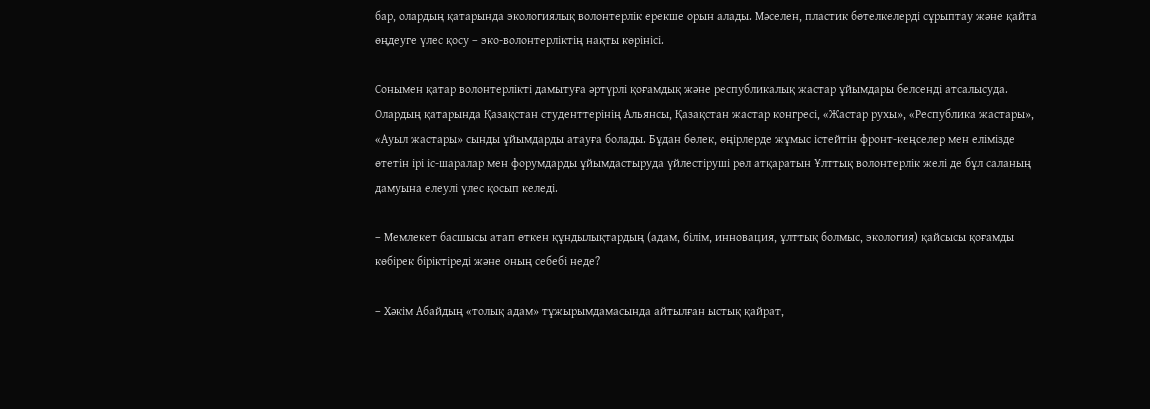бар, олардың қатарында экологиялық волонтерлік ерекше орын алады. Мәселен, пластик бөтелкелерді сұрыптау және қайта өңдеуге үлес қосу – эко-волонтерліктің нақты көрінісі.

Сонымен қатар волонтерлікті дамытуға әртүрлі қоғамдық және республикалық жастар ұйымдары белсенді атсалысуда. Олардың қатарында Қазақстан студенттерінің Альянсы, Қазақстан жастар конгресі, «Жастар рухы», «Республика жастары», «Ауыл жастары» сынды ұйымдарды атауға болады. Бұдан бөлек, өңірлерде жұмыс істейтін фронт-кеңселер мен елімізде өтетін ірі іс-шаралар мен форумдарды ұйымдастыруда үйлестіруші рөл атқаратын Ұлттық волонтерлік желі де бұл саланың дамуына елеулі үлес қосып келеді.

– Мемлекет басшысы атап өткен құндылықтардың (адам, білім, инновация, ұлттық болмыс, экология) қайсысы қоғамды көбірек біріктіреді және оның себебі неде?

– Хәкім Абайдың «толық адам» тұжырымдамасында айтылған ыстық қайрат,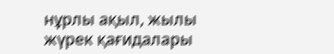нұрлы ақыл, жылы жүрек қағидалары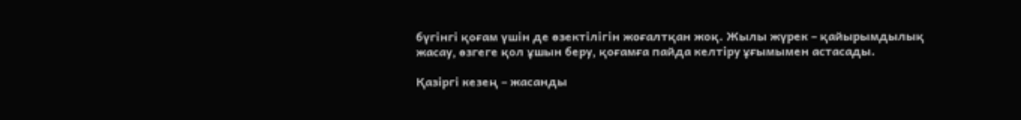бүгінгі қоғам үшін де өзектілігін жоғалтқан жоқ. Жылы жүрек – қайырымдылық жасау, өзгеге қол ұшын беру, қоғамға пайда келтіру ұғымымен астасады.

Қазіргі кезең – жасанды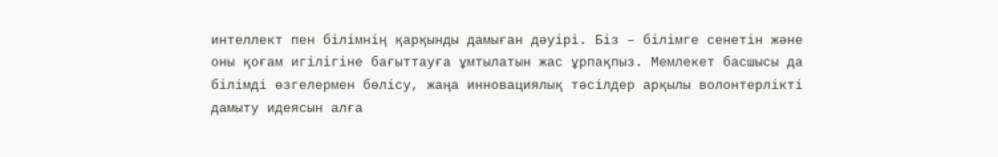интеллект пен білімнің қарқынды дамыған дәуірі. Біз – білімге сенетін және оны қоғам игілігіне бағыттауға ұмтылатын жас ұрпақпыз. Мемлекет басшысы да білімді өзгелермен бөлісу, жаңа инновациялық тәсілдер арқылы волонтерлікті дамыту идеясын алға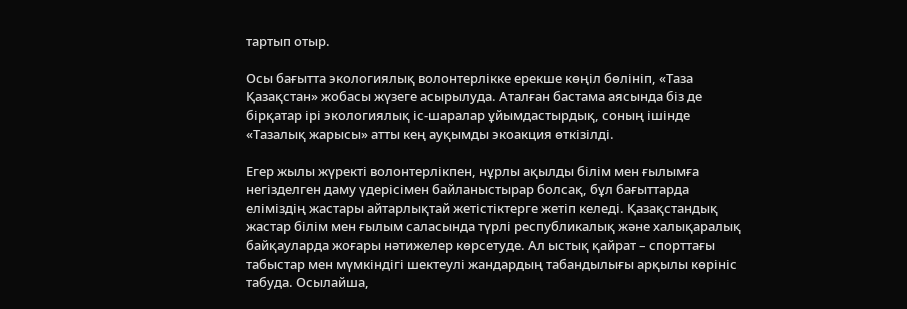тартып отыр.

Осы бағытта экологиялық волонтерлікке ерекше көңіл бөлініп, «Таза Қазақстан» жобасы жүзеге асырылуда. Аталған бастама аясында біз де бірқатар ірі экологиялық іс-шаралар ұйымдастырдық, соның ішінде «Тазалық жарысы» атты кең ауқымды экоакция өткізілді.

Егер жылы жүректі волонтерлікпен, нұрлы ақылды білім мен ғылымға негізделген даму үдерісімен байланыстырар болсақ, бұл бағыттарда еліміздің жастары айтарлықтай жетістіктерге жетіп келеді. Қазақстандық жастар білім мен ғылым саласында түрлі республикалық және халықаралық байқауларда жоғары нәтижелер көрсетуде. Ал ыстық қайрат – спорттағы табыстар мен мүмкіндігі шектеулі жандардың табандылығы арқылы көрініс табуда. Осылайша,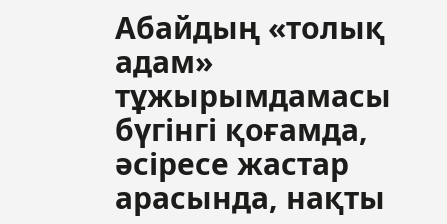Абайдың «толық адам» тұжырымдамасы бүгінгі қоғамда, әсіресе жастар арасында, нақты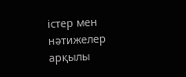істер мен нәтижелер арқылы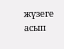жүзеге асып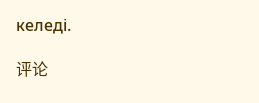келеді.

评论